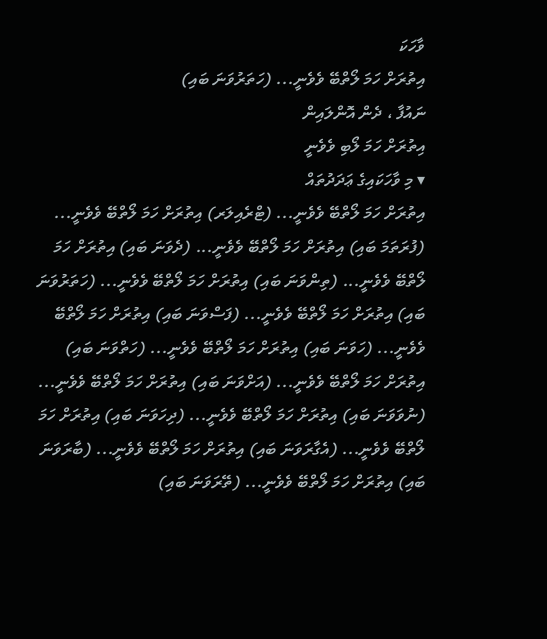ވާހަކަ
އިތުރަށް ހަމަ ލޯތްބޭ ވެވެނީ... (ހަތަރުވަނަ ބައި)
ނައުފާ ، ދެން އޮންލައިން
އިތުރަށް ހަމަ ލޯބި ވެވެނީ
▾ މި ވާހަކައިގެ ޢަދަދުތައް
އިތުރަށް ހަމަ ލޯތްބޭ ވެވެނީ... (ޓްރެއިލަރ) އިތުރަށް ހަމަ ލޯތްބޭ ވެވެނީ... (ފުރަތަމަ ބައި) އިތުރަށް ހަމަ ލޯތްބޭ ވެވެނީ... (ދެވަނަ ބައި) އިތުރަށް ހަމަ ލޯތްބޭ ވެވެނީ... (ތިންވަނަ ބައި) އިތުރަށް ހަމަ ލޯތްބޭ ވެވެނީ... (ހަތަރުވަނަ ބައި) އިތުރަށް ހަމަ ލޯތްބޭ ވެވެނީ... (ފަސްވަނަ ބައި) އިތުރަށް ހަމަ ލޯތްބޭ ވެވެނީ... (ހަވަނަ ބައި) އިތުރަށް ހަމަ ލޯތްބޭ ވެވެނީ... (ހަތްވަނަ ބައި) އިތުރަށް ހަމަ ލޯތްބޭ ވެވެނީ... (އަށްވަނަ ބައި) އިތުރަށް ހަމަ ލޯތްބޭ ވެވެނީ... (ނުވަވަނަ ބައި) އިތުރަށް ހަމަ ލޯތްބޭ ވެވެނީ... (ދިހަވަނަ ބައި) އިތުރަށް ހަމަ ލޯތްބޭ ވެވެނީ... (އެގާރަވަނަ ބައި) އިތުރަށް ހަމަ ލޯތްބޭ ވެވެނީ... (ބާރަވަނަ ބައި) އިތުރަށް ހަމަ ލޯތްބޭ ވެވެނީ... (ތޭރަވަނަ ބައި)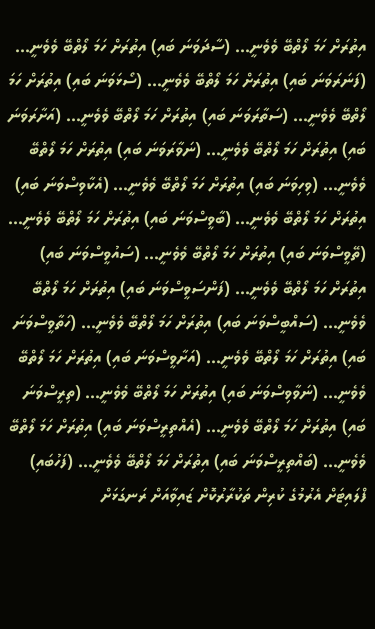އިތުރަށް ހަމަ ލޯތްބޭ ވެވެނީ... (ސާދަވަނަ ބައި) އިތުރަށް ހަމަ ލޯތްބޭ ވެވެނީ... (ފަނަރަވަނަ ބައި) އިތުރަށް ހަމަ ލޯތްބޭ ވެވެނީ... (ސޯޅަވަނަ ބައި) އިތުރަށް ހަމަ ލޯތްބޭ ވެވެނީ... (ސަތާރަވަނަ ބައި) އިތުރަށް ހަމަ ލޯތްބޭ ވެވެނީ... (އަށާރަވަނަ ބައި) އިތުރަށް ހަމަ ލޯތްބޭ ވެވެނީ... (ނަވާރަވަނަ ބައި) އިތުރަށް ހަމަ ލޯތްބޭ ވެވެނީ... (ވިހިވަނަ ބައި) އިތުރަށް ހަމަ ލޯތްބޭ ވެވެނީ... (އެކާވިސްވަނަ ބައި) އިތުރަށް ހަމަ ލޯތްބޭ ވެވެނީ... (ބާވީސްވަނަ ބައި) އިތުރަށް ހަމަ ލޯތްބޭ ވެވެނީ... (ތޭވީސްވަނަ ބައި) އިތުރަށް ހަމަ ލޯތްބޭ ވެވެނީ... (ސައުވީސްވަނަ ބައި) އިތުރަށް ހަމަ ލޯތްބޭ ވެވެނީ... (ފަންސަވީސްވަނަ ބައި) އިތުރަށް ހަމަ ލޯތްބޭ ވެވެނީ... (ސައްބީސްވަނަ ބައި) އިތުރަށް ހަމަ ލޯތްބޭ ވެވެނީ... (ހަތާވީސްވަނަ ބައި) އިތުރަށް ހަމަ ލޯތްބޭ ވެވެނީ... (އަށާވީސްވަނަ ބައި) އިތުރަށް ހަމަ ލޯތްބޭ ވެވެނީ... (ނަވާވިސްވަނަ ބައި) އިތުރަށް ހަމަ ލޯތްބޭ ވެވެނީ... (ތިރީސްވަނަ ބައި) އިތުރަށް ހަމަ ލޯތްބޭ ވެވެނީ... (އެއްތިރީސްވަނަ ބައި) އިތުރަށް ހަމަ ލޯތްބޭ ވެވެނީ... (ބައްތިރީސްވަނަ ބައި) އިތުރަށް ހަމަ ލޯތްބޭ ވެވެނީ... (ފަހުބައި)
ފްލައިޓަށް އެރުމުގެ ކުރިން ތަކުރާރުކޮށް ޒައިވާއަށް ރަނގަޅަށް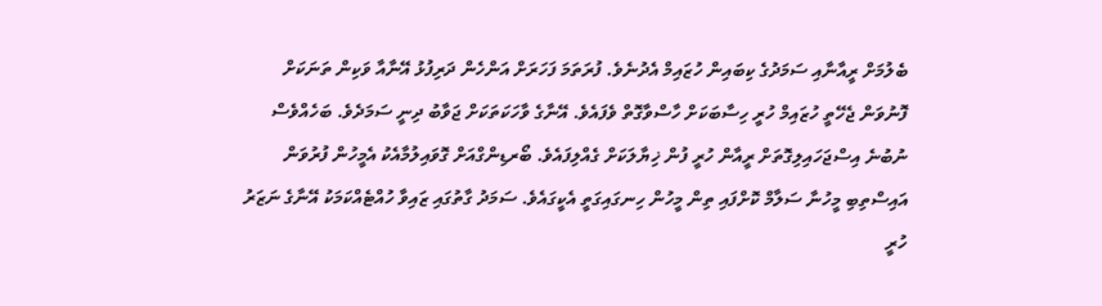ބެލުމަށް ރީއާނާއި ސަމަދުގެ ކިބައިން ހުޒައިމް އެދުނެވެ. ފުރަތަމަ ފަހަރަށް އަންހެން ދަރިފުޅު އޭނާއާ ވަކިން ތަނަކަށް ފޮނުވަން ޖެހޭތީ ހުޒައިމް ހުރީ ހިސާބަކަށް ހާސްވާގޮތް ވެފައެވެ. އޭނާގެ ވާހަކަތަކަށް ޖަވާބު ދިނީ ސަމަދެވެ. ބަހެއްވެސް ނުބުނެ އިސްޖަހައިލިގޮތަށް ރީއާން ހުރީ ފުން ޚިޔާލަކަށް ގެއްލިފައެވެ. ބޯރޑިންގްއަށް ގޮވައިލުމާއެކު އެމީހުން ފުރުވަން އައިސްތިބި މީހުނާ ސަލާމް ކޮށްފައި ތިން މީހުން ހިނގައިގަތީ އެކީގައެވެ. ސަމަދު ގާތުގައި ޒައިވާ ހުއްޓެއްކަމަކު އޭނާގެ ނަޒަރު ހުރީ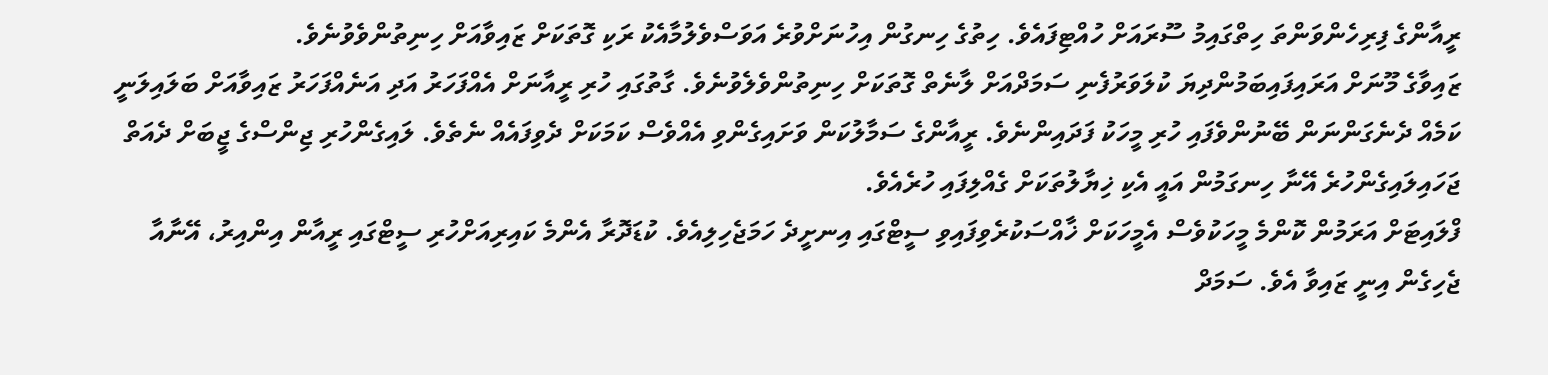ރީއާންގެ ފިރިހެންވަންތަ ހިތްގައިމު ސޫރައަށް ހުއްޓިފައެވެ. ހިތުގެ ހިނގުން އިހުނަށްވުރެ އަވަސްވެލުމާއެކު ރަކި ގޮތަކަށް ޒައިވާއަށް ހިނިތުންވެވުނެވެ.
ޒައިވާގެ މޫނަށް އަރައިފައިބަމުންދިޔަ ކުލަވަރުފެނި ސަމަދްއަށް ލާނެތް ގޮތަކަށް ހިނިތުންވެލެވުނެވެ. ގާތުގައި ހުރި ރީއާނަށް އެއްފަހަރު އަދި އަނެއްފަހަރު ޒައިވާއަށް ބަލައިލަނީ ކަމެއް ދެނެގަންނަން ބޭނުންވެފައި ހުރި މީހަކު ފަދައިންނެވެ. ރީއާންގެ ސަމާލުކަން ވަށައިގެންވި އެއްވެސް ކަމަކަށް ދެވިފައެއް ނެތެވެ. ލައިގެންހުރި ޖިންސްގެ ޖީބަށް ދެއަތް ޖަހައިލައިގެންހުރެ އޭނާ ހިނގަމުން އައީ އެކި ޚިޔާލުތަކަށް ގެއްލިފައި ހުރެއެވެ.
ފްލައިޓަށް އަރަމުން ކޮންމެ މީހަކުވެސް އެމީހަކަށް ޚާއްސަކުރެވިފައިވި ސީޓްގައި އިނށީދެ ހަމަޖެހިލިއެވެ. ކުޑަދޮރާ އެންމެ ކައިރިއަށްހުރި ސީޓްގައި ރީއާން އިންއިރު، އޭނާއާ ޖެހިގެން އިނީ ޒައިވާ އެވެ. ސަމަދް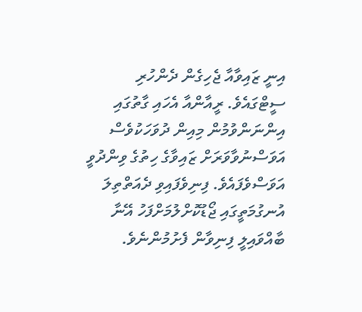އިނީ ޒައިވާއާ ޖެހިގެން ދެންހުރި ސީޓްގައެވެ. ރީއާންއާ އެހައި ގާތުގައި އިންނަންވުމުން މިއިން ދުވަހަކުވެސް އަވަސްނުވާވަރަށް ޒައިވާގެ ހިތުގެ ވިންދުވީ އަވަސްވެފައެވެ. ފިނިވެފައިވި ދެއަތްތިލަ އުނގުމަތީގައި ޖޯޑުކޮށްލުމަށްފަހު އޭނާ ބާއްވައިލީ ފިނިވާން ފެށުމުންނެވެ.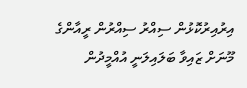އިރުއިރުކޮޅުން ސިއްރު ސިއްރުން ރީއާންގެ މޫނަށް ޒައިވާ ބަލައިލަނީ އުއްމީދުން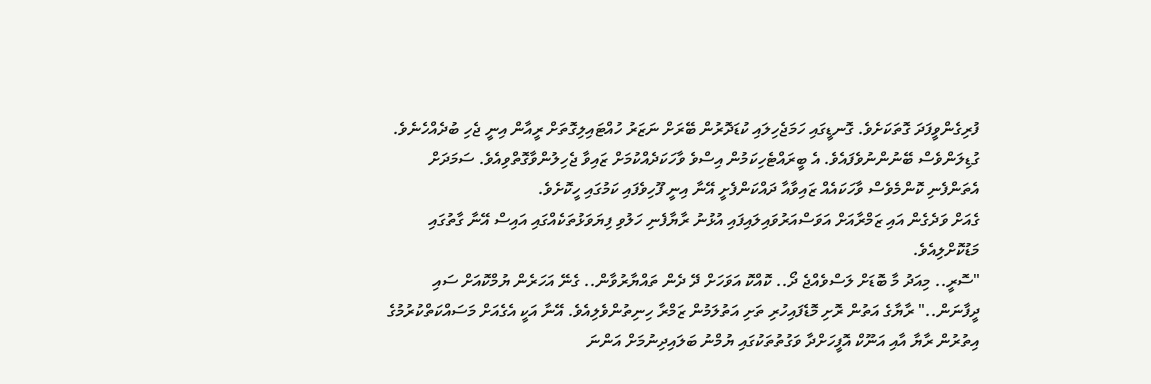ފުރިގެންވީފަދަ ގޮތަކަށެވެ. ގޮނޑީގައި ހަމަޖެހިލައި ކުޑަދޮރުން ބޭރަށް ނަޒަރު ހުއްޓައިލިގޮތަށް ރީއާން އިނީ ޖެހި ބުދެއްހެނެވެ. ގުޑިލަންވެސް ބޭނުންނުވެފައެވެ. އެ ބީރައްޓެހިކަމުން އިސްވެ ވާހަކަދެއްކުމަށް ޒައިވާ ޖެހިލުންވާގޮތްވިއެވެ. ސަމަދަށް އެތަންފެނި ކޮންމެވެސް ވާހަކައެއް ޒައިވާއާ ދައްކަންފެށީ އޭނާ އިނީ ފޫހިވެފައި ކަމުގައި ހީކޮށެވެ.
ގެއަށް ވަދެގެން އައި ޒަމްރާއަށް އަވަސްއަރުވައިލައިފައި އުޅުނު ރާޔާފެނި ހަލުވި ފިޔަވަޅުތަކެއްގައި އައިސް އޭނާ ގާތުގައި މަޑުކޮށްލިއެވެ.
"ސޮރީ.. މިއަދު މާ ބޮޑަށް ލަސްވެއްޖެ ދޯ.. ކޮއްކޮ އަވަހަށް ދޭ ދެން ތައްޔާރުވާން.. ގެނޭ އަހަރެން ޔުމްކޮއަށް ސައި ދީފާނަން.." ރާޔާގެ އަތުން ރޮށި މޮޑެފައިހުރި ތަށި އަތުލަމުން ޒަމްރާ ހިނިތުންވެލިއެވެ. އޭނާ އަކީ އެގެއަށް މަސައްކަތްކުރުމުގެ އިތުރުން ރާޔާ އާއި އަނޫކް އޮފީހަށްދާ ވަގުތުތަކުގައި ޔުމްނު ބަލައިދިނުމަށް އަންނަ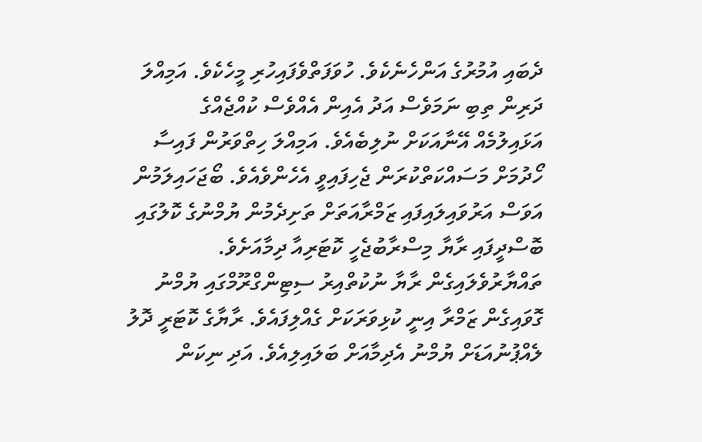ދެބައި އުމުރުގެ އަންހެނެކެވެ. ހުވަފަތްވެފައިހުރި މީހެކެވެ. އަމިއްލަ ދަރިން ތިބި ނަމަވެސް އަދު އެއިން އެއްވެސް ކުއްޖެއްގެ އަޅައިލުމެއް އޭނާއަކަށް ނުލިބެއެވެ. އަމިއްލަ ހިތްވަރުން ފައިސާ ހޯދުމަށް މަސައްކަތްކުރަން ޖެހިފައިވީ އެހެންވެއެވެ. ބޯޖަހައިލަމުން އަވަސް އަރުވައިލައިފައި ޒަމްރާއަތަށް ތަށިދެމުން ޔުމްނުގެ ކޮލުގައި ބޮސްދީފައި ރާޔާ މިސްރާބުޖެހީ ކޮޓަރިއާ ދިމާއަށެވެ.
ތައްޔާރުވެލައިގެން ރާޔާ ނުކުތްއިރު ސިޓިންގްރޫމްގައި ޔުމްނު ގޮވައިގެން ޒަމްރާ އިނީ ކުޅިވަރަކަށް ގެއްލިފައެވެ. ރާޔާގެ ކޮޓަރީ ދޮލު ލެއްޕުނުއަޑަށް ޔުމްނު އެދިމާއަށް ބަލައިލިއެވެ. އަދި ނިކަން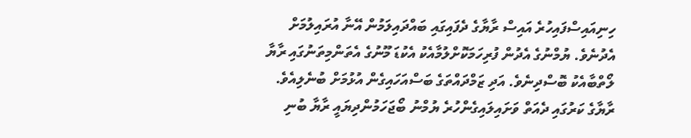ހިނިއައިސްފައިހުރެ އައިސް ރާޔާގެ ދެފައިގައި ބައްދައިލަމުން އޭނާ އުރައިލުމަށް އެދުނެވެ. ޔުމްނުގެ އެދުން ފުރިހަމަކޮށްލުމާއެކު އެކުޑަ މޫނުގެ އެތަންމިތަނުގައި ރާޔާ ލޯތްބާއެކު ބޮސްދިނެވެ. އަދި ޒަމްދައްތަގެ ބަސްއަހައިގެން އުޅުމަށް ބުނެލިއެވެ. ރާޔާގެ ކަރުގައި ދެއަތް ވަށައިލައިގެންހުރެ ޔުމްނު ބޯޖަހަމުންދިޔައީ ރާޔާ ބުނި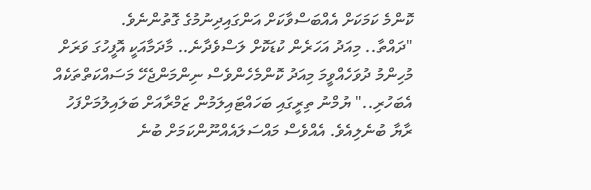ކޮންމެ ކަމަކަށް އެއްބަސްވާކަށް އަންގައިދިނުމުގެ ގޮތުންނެވެ.
"ދައްތާ.. މިއަދު އަހަރެން ކުޑަކޮށް ލަސްވެދާނެ.. މާދަމާއަކީ އޮފީހުގަ ވަރަށް މުހިންމު ދުވަހެއްވީމަ މިއަދު ކޮންމެހެންވެސް ނިންމަންޖެހޭ މަސައްކަތްތަކެއް އެބަހުރި.." ޔުމްނު ތިރީގައި ބަހައްޓައިލަމުން ޒަމްރާއަށް ބަލައިލުމަށްފަހު ރާޔާ ބުނެލިއެވެ. އެއްވެސް މައްސަލައެއްނޫންކަމަށް ބުނެ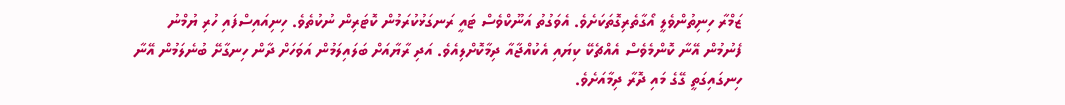ޒަމްރާ ހިނިތުންވެލީ އޯގާތެރިގޮތަކަށެވެ. އެވަގުތު އަނޫކްވެސް ޓައީ ރަނގަޅުކުރަމުން ކޮޓަރިން ނުކުތެވެ. ހިނިއައިސްފައި ހުރި ޔުމްނު ފެނުމުން އޭނާ ކޮންމެވެސް އެއްޗެކޭ ކިޔައި އެކުއްޖާއާ ދިމާކޮށްލިއެވެ. އަދި ރާޔާއަށް ބަލައިލަމުން އަވަހަށް ދާން ހިނގާށޭ ބުނެލަމުން އޭނާ ހިނގައިގަތީ ގޭގެ މައި ދޮރާ ދިމާއަށެވެ.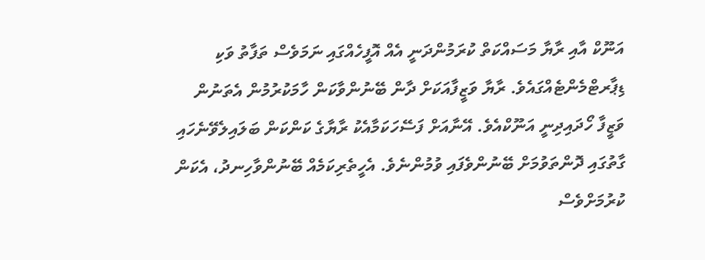އަނޫކް އާއި ރާޔާ މަސައްކަތް ކުރަމުންދަނީ އެއް އޮފީހެއްގައި ނަމަވެސް ތަފާތު ވަކި ޑިޕާރޓްމެންޓެއްގައެވެ. ރާޔާ ވަޒީފާއަކަށް ދާން ބޭނުންވާކަން ހާމަކުރުމުން އެތަނުން ވަޒީފާ ހޯދައިދިނީ އަނޫކްއެވެ. އޭނާއަށް ފަސޭހަކަމާއެކު ރާޔާގެ ކަންކަން ބަލައިލެވޭނެހައި ގާތުގައި ދޮންތަވުމަށް ބޭނުންވެފައި ވުމުންނެވެ. އެހީތެރިކަމެއް ބޭނުންވާހިނދު، އެކަން ކުރުމަށްވެސް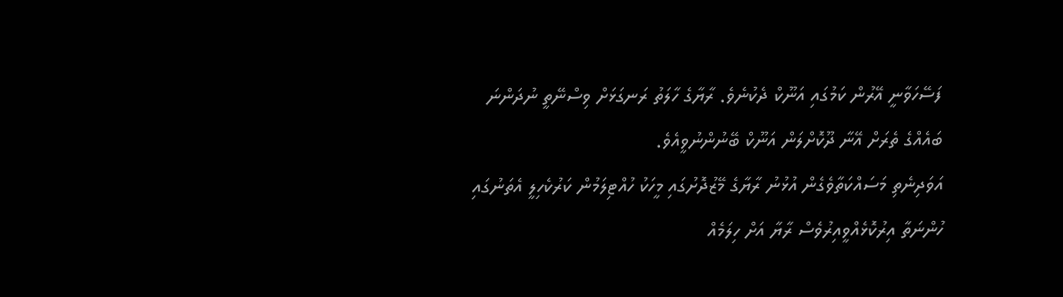ފަސޭހަވާނީ އޭރުން ކަމުގައި އަނޫކް ދެކުނެވެ. ރާޔާގެ ހާލަތު ރަނގަޅަށް ވިސްނޭތީ ނުދަންނަ ބައެއްގެ ތެރަށް އޭނާ ދޫކޮށްލަން އަނޫކް ބޭނުންނުވީއެވެ.
އަވަދިނެތި މަސައްކަތާވެގެން އުޅުނު ރާޔާގެ މޭޒުދޮށުގައި މީހަކު ހުއްޓިލަމުން ކަރުކެހިލީ އެތަނުގައި ހުންނަތާ އިރުކޮޅެއްވީއިރުވެސް ރާޔާ އަށް ހިލަމެއް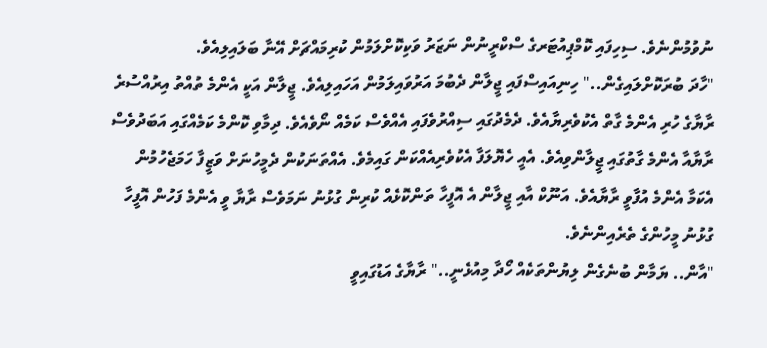ނުވުމުންނެވެ. ސިހިފައި ކޮމްޕިއުޓަރގެ ސްކްރީނުން ނަޒަރު ވަކިކޮށްލަމުން ކުރިމައްޗަށް އޭނާ ބަލައިލިއެވެ.
"ހާދަ ބުރަކޮށްލައިގެން.." ހިނިއައިސްފައި ޖީލާން ދެބުމަ އަރުވައިލަމުން އަހައިލިއެވެ. ޖީލާން އަކީ އެންމެ ތުއްތު އިރުއްސުރެ ރާޔާގެ ހުރި އެންމެ ގާތް އެކުވެރިޔާއެވެ. ދެމެދުގައި ސިއްރުވެފައި އެއްވެސް ކަމެއް ނޯވެއެވެ. ދިމާވި ކޮންމެ ކަމެއްގައި އަބަދުވެސް ރާޔާއާ އެންމެ ގާތުގައި ޖީލާންވިއެވެ. އެއީ ހެޔޮލަފާ އެކުވެރިއެއްކަން ގައިމެވެ. އެއްތަނަކުން ދެމީހުނަށް ވަޒީފާ ހަމަޖެހުމުން އެކަމާ އެންމެ އުފާވީ ރާޔާއެވެ. އަނޫކް އާއި ޖީލާން އެ އޮފީހާ ތަންކޮޅެއް ކުރިން ގުޅުނު ނަމަވެސް ރާޔާ ވީ އެންމެ ފަހުން އޮފީހާ ގުޅުނު މީހުންގެ ތެރެއިންނެވެ.
"އާން.. ޔަމާން ބުނެގެން ލިޔުންތަކެއް ހޯދާ މިއުޅެނީ.." ރާޔާގެ އަޑުގައިވީ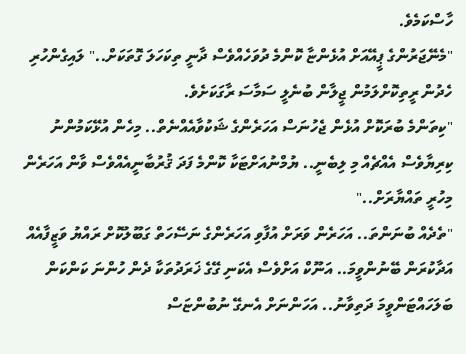ހާސްކަމެވެ.
"މެނޭޖަރުންގެ ޕީއޭއަށް އުޅެންޏާ ކޮންމެ ދުވަހެއްވެސް ދާނީ ތިކަހަލަ ގޮތަކަށް.." ލައިގެންހުރި ހެދުން ރީތިކޮށްލަމުން ޖީލާން ބުނެލީ ސަމާސަ ރާގަކަށެވެ.
"ކިތަންމެ ބުރަކޮށް އުޅެން ޖެހުނަސް އަހަރެންގެ ޝަކުވާއެއްނެތް.. މިހެން އުޅޭކަމުންނު ކިރިޔާވެސް އެއްޗެއް މި ލިބެނީ.. ޔުމްނުއަށްޓަކާ ކޮންމެ ފަދަ ޤުރުބާނީއެއްވެސް ވާން އަހަރެން މިހުރީ ތައްޔާރަށް.."
"ތެދެއް ބުނަންތަ.. އަހަރެން ވަރަށް އުފާވި އަހަރެންގެ ނަސޭހަތް ގަބޫލުކޮށް ރައްޔު ވަޒީފާއެއް އަދާކުރަން ބޭނުންވީމަ.. އަނޫކް އަށްވެސް އެކަނި ގޭގެ ޚަރަދުތަކާ ދެން ހުންނަ ކަންކަން ބަލަހައްޓަންވީމަ ދަތިވާނު.. އަހަންނަށް އެނގޭ ނުބުންޏަސް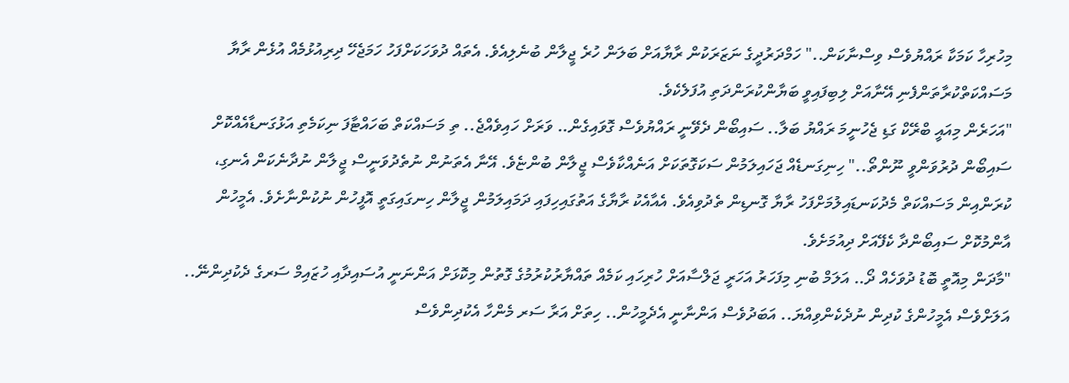މިހުރިހާ ކަމަކާ ރައްޔުވެސް ވިސްނާކަން.." ހަމްދަރުދީގެ ނަޒަރަކުން ރާޔާއަށް ބަލަން ހުރެ ޖީލާން ބުނެލިއެވެ. އެތައް ދުވަހަކަށްފަހު ހަމަޖެހޭ ދިރިއުޅުމެއް އުޅެން ރާޔާ މަސައްކަތްކުރާތަންފެނި އޭނާއަށް ލިބިފައިވީ ބަޔާންކުރަންދަތި އުފަލެކެވެ.
"އަހަރެން މިއައީ ބްރޭކް ގަޑި ޖެހުނީމަ ރައްޔު ބަލާ.. ސައިބޯން ދެވޭނީ ރައްޔުވެސް ގޮވައިގެން.. ވަރަށް ހައިވެއްޖެ.. ތި މަސައްކަތް ބަހައްޓާފަ ނިކަމެތި އަޅުގަނޑާއެއްކޮށް ސައިބޯން ދުރުވަންވީ ނޫންތޯ.." ހިނިގަނޑެއް ޖަހައިލަމުން ސަކަގޮތަކަށް އަނެއްކާވެސް ޖީލާން ބުންޏެވެ. އޭނާ އެތަނުން ނުތެދުވަނީސް ޖީލާން ނުދާނެކަން އެނގި، ކުރަންއިން މަސައްކަތް މެދުކަނޑައިލުމަށްފަހު ރާޔާ ގޮނޑިން ތެދުވިއެވެ. އެއާއެކު ރާޔާގެ އަތުގައިހިފައި ދަމައިލަމުން ޖީލާން ހިނގައިގަތީ އޮފީހުން ނުކުންނާށެވެ. އެމީހުން އާންމުކޮށް ސައިބޯންދާ ކެފޭއަށް ދިއުމަށެވެ.
"މާދަން މިއޮތީ ބޮޑު ދުވަހެއް ދޯ.. އަލަމް ބުނި މިފަހަރު އަހަރީ ޖަލްސާއަށް ހުރިހައި ކަމެއް ތައްޔާރުކުރުމުގެ ގޮތުން މިކޮޅަށް އަންނަނީ އުސައިދާއި ހުޒައިމް ސަރގެ ދެކުދިންނޭ.. އަލަށްވެސް އެމީހުންގެ ކުދިން ނުދެކެންވިއްޔަ.. އަބަދުވެސް އަންނާނީ އެދެމީހުން.. ހިތަށް އަރާ ސަރ މެންހާ އެކުދިންވެސް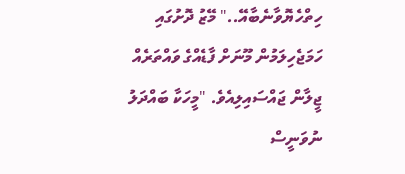ހިތްހެޔޮވާނެބާއޭ.." މޭޒު ދޮށުގައި ހަމަޖެހިލަމުން މޫނަށް ފާޑެއްގެ ވައްތަރެއް ޖީލާން ޖައްސައިލިއެވެ. "މީހަކާ ބައްދަލު ނުވަނީސް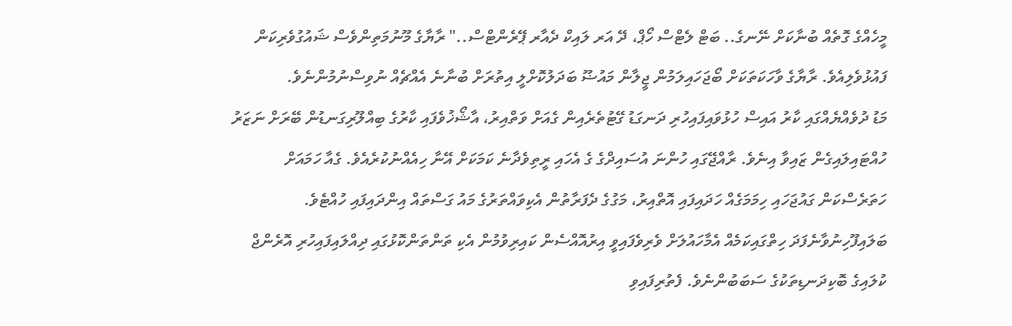މީހެއްގެ ގޮތެއް ބުނާކަށް ނޭނގެ.. ބަޓް ލެޓްސް ހޯޕް، ދޭ އަރ ލައިކް ދެއާރ ޕޭރެންޓްސް.." ރާޔާގެ މޫނުމަތިންވެސް ޝައުގުވެރިކަން ފައުޅުވެލިއެވެ. ރާޔާގެ ވާހަކަތަކަށް ބޯޖަހައިލަމުން ޖީލާން މައުޟޫ ބަދަލުކޮށްލީ އިތުރަށް ބުނާނެ އެއްޗެއް ނުވިސްނުމުންނެވެ.
މަޑު ދުވެއްޔެއްގައި ކާރު އައިސް ހުޅުވައިފައިހުރި ދަނގަޑު ގޭޓުތެރެއިން ގެއަށް ވަތްއިރު، އާޝޯޚުވެފައި ކާރުގެ ބިއްލޫރިގަނޑުން ބޭރަށް ނަޒަރު ހުއްޓައިލައިގެން ޒައިވާ އިނެވެ. ރާއްޖޭގައި ހުންނަ އުސައިދްގެ ގެ އެހައި ރީތިވެދާނެ ކަމަކަށް އޭނާ ހިއެއްނުކުރެއެވެ. ގެއާ ހަމައަށް ހަތަރެސްކަން ގައުޖަހައި ހިމަމަގެއް ހަދައިފައި އޮތްއިރު، މަގުގެ ދެފަރާތުން އެކިވައްތަރުގެ މައު ގަސްތައް އިންދައިފައި ހުއްޓެވެ. ބަލައިފޫހިނުވާނެފަދަ ހިތްގައިކަމެއް އެމާހައުލަށް ވެރިވެފައިވީ އިރުއޮއްސެން ކައިރިވުމުން އެކި ތަންތަންކޮޅުގައި ދިއްލައިފައިހުރި އޮރެންޖް ކުލައިގެ ބޮކިދަނޑިތަކުގެ ސަބަބުންނެވެ. ފެތުރިފައިވި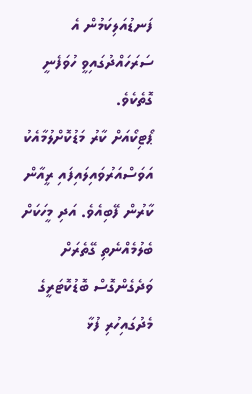ފަނޑުއަލިކަމުން އެ ސަރަހައްދުގައިވީ ހުވަފެނީ ގޮތެކެވެ.
ޕޯޓިކޯއަށް ކާރު މަޑުކޮށްލުމާއެކު އަވަސްއަރުވައިލައިފައި ރީއާން ކާރުން ފޭބިއެވެ. އަދި މީހަކަށް ބެލުމެއްނެތި ގޭތެރަށް ވަދެގެންގޮސް ބޮޑުކޮޓަރީގެ މެދުގައިހުރި ފުޅާ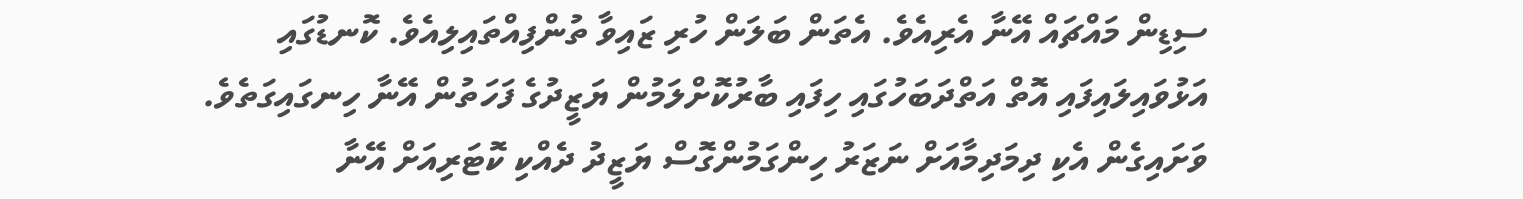ސިޑިން މައްޗައް އޭނާ އެރިއެވެ. އެތަން ބަލަން ހުރި ޒައިވާ ތުންފިއްތައިލިއެވެ. ކޮނޑުގައި އަޅުވައިލައިފައި އޮތް އަތްދަބަހުގައި ހިފައި ބާރުކޮށްލަމުން ޔަޒީދުގެ ފަހަތުން އޭނާ ހިނގައިގަތެވެ. ވަށައިގެން އެކި ދިމަދިމާއަށް ނަޒަރު ހިންގަމުންގޮސް ޔަޒީދު ދެއްކި ކޮޓަރިއަށް އޭނާ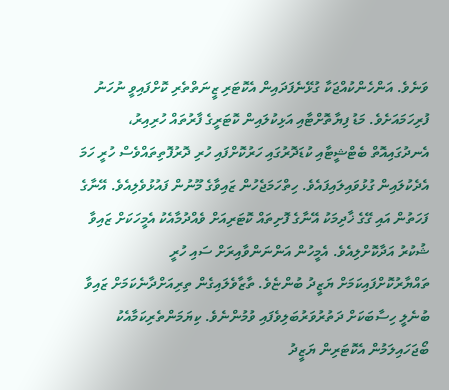ވަނެވެ. އަންހެންކުއްޖަކާ ގުޅޭނެފަދައިން އެކޮޓަރި ޒީނަތްތެރި ކޮށްފައިވީ ނުހަނު ފުރިހަމައަށެވެ. މަޑު ފިޔާތޮށްޓާއި އަޅިކުލައިން ކޮޓަރީގެ ފާރުތައް ހުރިއިރު، އެނދުގައިއޮތް ބެޓްޝީޓާއި ކުޑަދޮރުގައި ހަރުކޮށްފައި ހުރި ދޮރުފޮތިތައްވެސް ހުރީ ހަމަ އެދެކުލައިން ގުޅުވައިލައިފައެވެ. ހިތްހަމަޖެހުން ޒައިވާގެ މޫނުން ފައުޅުވެލިއެވެ. އޭނާގެ ފަހަތުން އައި ގޭގެ ޚާދިމަކު އޭނާގެ ފޮށިތައް ކޮޓަރިއަށް ވެއްދުމާއެކު އެމީހަކަށް ޒައިވާ ޝުކުރު އަދާކޮށްލިއެވެ. އެމީހުން އަންނަންވާއިރަށް ސައި ހުރީ ތައްޔާރުކޮށްފައިކަމަށް ޔަޒީދު ބުންޏެވެ. ތާޒާވެލައިގެން ތިރިއަށްދާނެކަމަށް ޒައިވާ ބުނެލީ ހިސާބަކަށް ދަތުރުވަރުބަލިވެފައި ވުމުންނެވެ. ކިޔަމަންތެރިކަމާއެކު ބޯޖަހައިލަމުން އެކޮޓަރިން ޔަޒީދު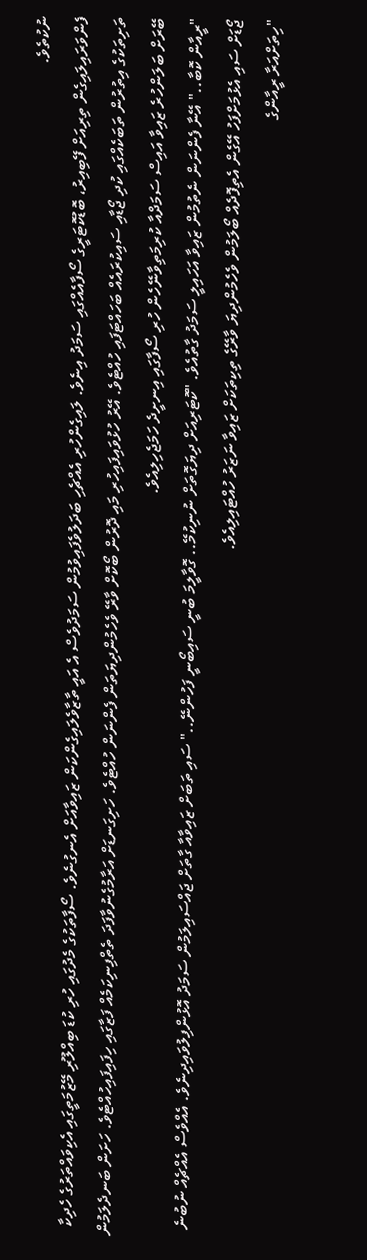ނުކުތެވެ.
ފެންވަރައިލައިގެން ތިރިއަށް ފޭބިއިރު، ބޮޑުކޮޓަރީގެ ސޯފާއެއްގައި ސަމަދު އިނެވެ. ލައިގެންހުރި އެއްޗެހި ބަދަލުވެފައިވުމުން ސަމަދުވެސް އެ އައީ ތާޒާވެލައިގެންކަން ޒައިވާއަށް އެނގުނެވެ. ސޯފާތަކުގެ މެދުގައި ހުރި ކުޑަ ބިއްލޫރި މޭޒުމަތީގައި އެކިވައްތަރުގެ ހެދިކާ ތަށިތަކުގެ އިތުރުން ތަބަކެއްގައި ކުދި ޖޯޑާއި ސައިކުރައެއް ބަހައްޓަފައި ހުއްޓެވެ. އޭރު ހުޅުވައިފައިހުރި މައި ދޮރުން ބޯކޮށް ވާރޭ ވެހެމުންދިޔަތަން ފެންނަން ހުއްޓެވެ. ހަށިގަނޑަށް އަރާމުގެނުވާފަދަ ތެތްފިނިކަމެއް ފަޒާގައި ހިފައިފައިހުއްޓެވެ. ހަށަން ބަނދެލަމުން ބޭރަށް ބަލަންހުރެ ޒައިވާ އައިސް ސަމަދްއާ ކުރިމަތިވާނޭހެން ހުރި ސޯފާގައި އިނށީދެ ހަމަޖެހިލިއެވެ.
"ރީއާން ކޮބާ.." އޭނާ ފެންނަން ނެތުމުން ޒައިވާ އަހައިލީ ސަމަދު ގާތުއެވެ. "ކޮޓަރިއަށް ދިޔަގޮތަށް ނުނިކުމޭ.. ގޮވާލީމަ ބުނީ ސައިބޯނީ ފަހުންނޭ.." ސައި ތަބަށް ޒައިވާއާ ގާތަށް ޖައްސައިލަމުން ސަމަދު އޮޅުންފިލުވައިދިނެވެ. އެއްވެސް އެއްޗެއް ނުބުނެ ޖޯޑަށް ސައި އެޅުމަށްފަހު އޭގެން އެތިފޮދެއް ބޯލަމުން ވެހެމުންދިޔަ ވާރޭގެ ތިކިތަކަށް ޒައިވާ ނަޒަރު ހުއްޓައިލިއެވެ.
"ހިތަށްއަރާ ރީއާންގެ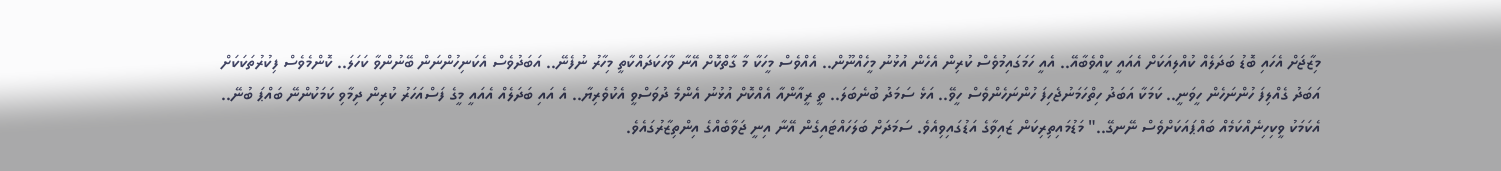މިޒާޖަށް އެހައި ބޮޑު ބަދަލެއް ކުއްލިއަކަށް އެއައީ ކީއްވެބާއޭ.. އެއީ ހަމަގައިމުވެސް ކުރިން އެހެން އުޅުނު މީހެއްނޫން.. އެއްވެސް މީހަކާ މާ ގާތްކޮށް އޭނާ ވާހަކަދައްކާތީ މިހާރު ނުފެނޭ.. އަބަދުވެސް އެކަނިހުންނަން ބޭނުންވާ ކަހަލަ.. ކޮންމެވެސް ފިކުރުތަކަކަށް އަބަދު ގެއްލިފަ ހުންނަހެން ހީވަނީ.. ކަމަކާ އަބަދު ހިތްހަމަނުޖެހިފަ ހުންނަހެންވެސް ހީވޭ.. އަޅެ ސަމަދު ބުނެބަލަ.. ތީ ރީއާންއާ އެއްކޮށް އުޅުނު އެންމެ ދުވަސްވީ އެކުވެރިޔާ.. އެ އައި ބަދަލެއް އެއައީ މީގެ ފަސްއަހަރު ކުރިން ދިމާވި ކަމަކުންނޭ ބައްޕަ ބުނޭ.. އެކަމަކު ވީކިހިނެއްކަމެއް ބައްޕައަކަށްވެސް ނޭނގޭ.." މަޑުމައިތިރިކަން ޒައިވާގެ އަޑުގައިވިއެވެ. ސަމަދަށް ބަލަހައްޓައިގެން އޭނާ އިނީ ޖަވާބެއްގެ އިންތިޒާރުގައެވެ.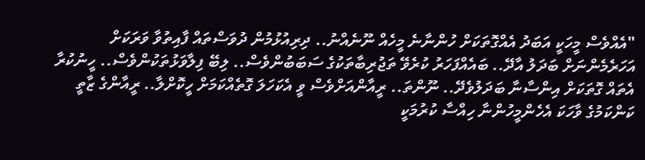"އެއްވެސް މީހަކީ އަބަދު އެއްގޮތަކަށް ހުންނާނެ މީހެއް ނޫނެއްނު.. ދިރިއުޅުމުން ދުވަސްތައް ފާއިތުވާ ވަރަކަށް އަހަރެމެންނަށް ބަދަލު އާދޭ.. ބައެއްފަހަރު ކުރެވޭ ތަޖުރިބާތަކުގެ ސަބަބުންވެސް.. ލިބޭ ފިލާވަޅުތަކުންވެސް.. ހީނުކުރާ އެތައް ގޮތަކަށް އިންސާނާ ބަދަލުވެދޭ.. ނޫންތަ.. ރީއާންއަށްވެސް ވީ އެކަހަލަ ގޮތެއްކަމަށް ހީކޮށްލާ.. ރީއާންގެ ޒާތީ ކަންކަމުގެ ވާހަކަ އެހެންމީހުންނާ ހިއްސާ ކުރުމަކީ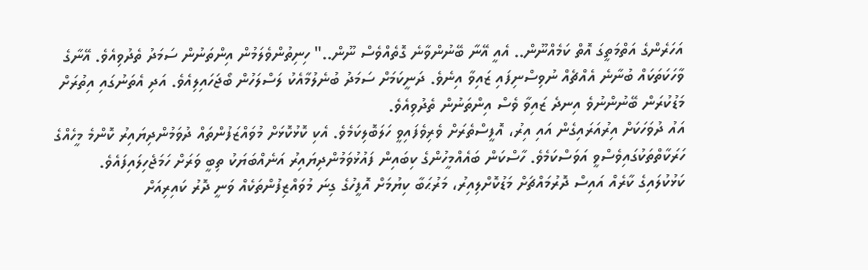އަހަރެންގެ އަތްމަތީގަ އޮތް ކަމެއްނޫން.. އެއީ އޭނާ ބޭނުންވާނެ ގޮތެއްވެސް ނޫން.." ހިނިތުންވެލަމުން އިންތަނުން ސަމަދު ތެދުވިއެވެ. އޭނާގެ ވާހަކަތަކައް ބުނާނެ އެއްޗެއް ނުވިސްނިފައި ޒައިވާ އިނެވެ. ދަނީކަމަށް ސަމަދު ބުނެލުމާއެކު ލަސްލަހުން ބޯޖަހައިލިއެވެ. އަދި އެތަނުގައި އިތުރަށް މަޑުކުރަން ބޭނުންނުވެ އިނދެ ޒައިވާ ވެސް އިންތަނުން ތެދުވިއެވެ.
އައު ދުވަހަކަށް އިރުއަރައިގެން އައި އިރު، އޮފީސްތެރަށް ވެރިވެފައިވީ ހަލަބޮލިކަމެވެ. އެކި ކޮޅުކޮޅަށް މުވައްޒަފުންތައް ދުވަމުންދިޔައިރު ކޮންމެ މީހެއްގެ ހަރަކާތްތަކުގައިވެސްވީ އަވަސްކަމެވެ. ހާސްކަން ބައެއްމީހުންގެ ކިބައިން ފައުޅުވަމުންދިޔައިރު އަނެއްބަޔަކު ތިބީ ވަރަށް ހަމަޖެހިލައިފައެވެ.
ކަޅުކުލައިގެ ކާރެއް އައިސް ދޮރުމައްޗަށް މަޑުކޮށްލިއިރު، މަރުޙަބާ ކިޔުމަށް އޮފީހުގެ ގިނަ މުވައްޒިފުންތަކެއް ވަނީ ދޮރު ކައިރިއަށް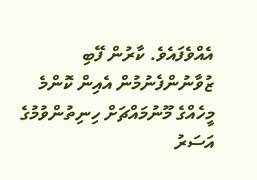އެއްވެފައެވެ. ކާރުން ފޭބި ޒުވާނުންފެނުމުން އެއިން ކޮންމެ މީހެއްގެ މޫނުމައްޗަށް ހިނިތުންވުމުގެ އަސަރު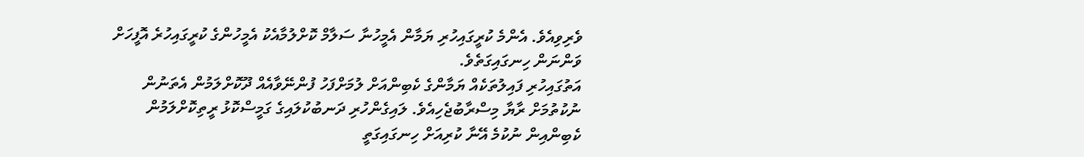ވެރިވިއެވެ. އެންމެ ކުރީގައިހުރި ޔަމާން އެމީހުނާ ސަލާމް ކޮށްލުމާއެކު އެމީހުންގެ ކުރީގައިހުރެ އޮފީހަށް ވަންނަން ހިނގައިގަތެވެ.
އަތުގައިހުރި ފައިލުތަކެއް ޔަމާންގެ ކެބިންއަށް ލުމަށްފަހު ފުންނޭވާއެއް ދޫކޮށްލަމުން އެތަނުން ނުކުތުމަށް ރާޔާ މިސްރާބުޖެހިއެވެ. ލައިގެންހުރި ދަނބުކުލައިގެ ގަމީސްކޮޅު ރީތިކޮށްލަމުން ކެބިންއިން ނުކުމެ އޭނާ ކުރިއަށް ހިނގައިގަތީ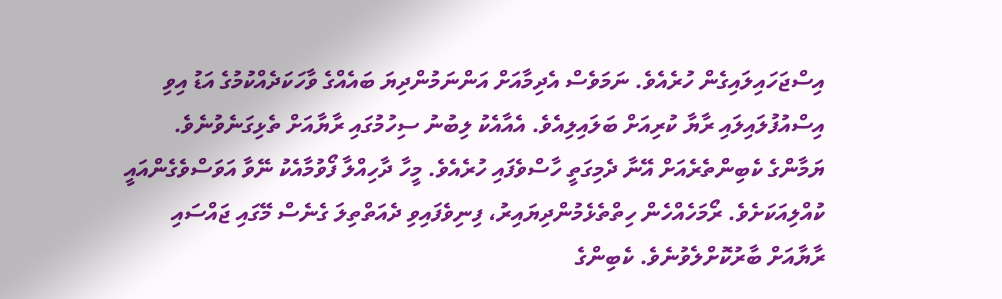އިސްޖަހައިލައިގެން ހުރެއެވެ. ނަމަވެސް އެދިމާއަށް އަންނަމުންދިޔަ ބައެއްގެ ވާހަކަދެއްކުމުގެ އަޑު އިވި އިސްއުފުލައިލައި ރާޔާ ކުރިއަށް ބަލައިލިއެވެ. އެއާއެކު ލިބުނު ސިހުމުގައި ރާޔާއަށް ތެޅިގަނެވުނެވެ. ޔަމާންގެ ކެބިންތެރެއަށް އޭނާ ދެމިގަތީ ހާސްވެފައި ހުރެއެވެ. މީހާ ދާހިއްލާ ފޯވުމާއެކު ނޭވާ އަވަސްވެގެންއައީ ކުއްލިއަކަށެވެ. ރޯމަހެއްހެން ހިތްތެޅެމުންދިޔައިރު، ފިނިވެފައިވި ދެއަތްތިލަ ގެނެސް މޭގައި ޖައްސައި ރާޔާއަށް ބާރުކޮށްލެވުނެވެ. ކެބިންގެ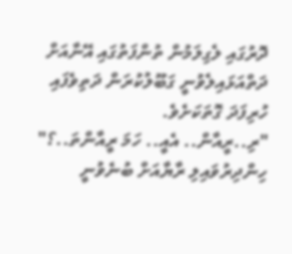ދޮރުގައި ލެގިލަމުން ތުންފަތުގައި އޭނާއަށް ދަތްއަޅައިލެވުނީ ގަބޫލުކުރަން ދަތިވެފައި ހުރިފަދަ ގޮތަކަށެވެ.
"ރި..ރީއާން.. އެއީ.. ހަމަ ރީއާންތަ..؟" ހިންދިރުވައިލި ރާޔާއަށް ބުނެވުނީ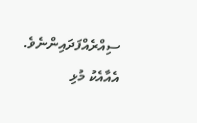ސިއްރެއްފަދައިންނެވެ. އެއާއެކު މުޅި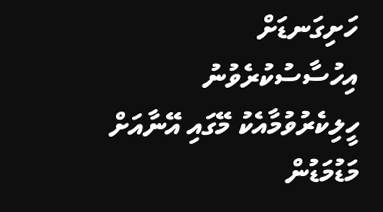ހަށިގަނޑަށް އިހުސާސުކުރެވުނު ހީލިކެރުވުމާއެކު މޭގައި އޭނާއަށް މަޑުމަޑުން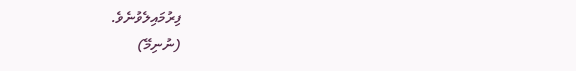ފިރުމައިލެވުނެވެ.
(ނުނިމޭ)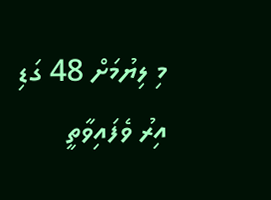މި ލިޔުމަށް 48 ގަޑި އިރު ވެފައިވާތީ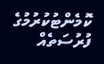ކޮމެންޓުކުރުމުގެ ފުރުސަތެއް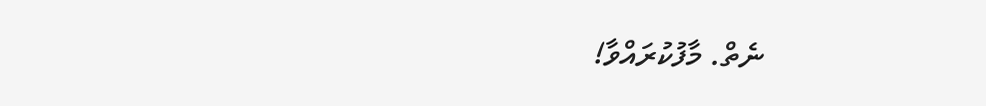ނެތް. މާފުކުރައްވާ!